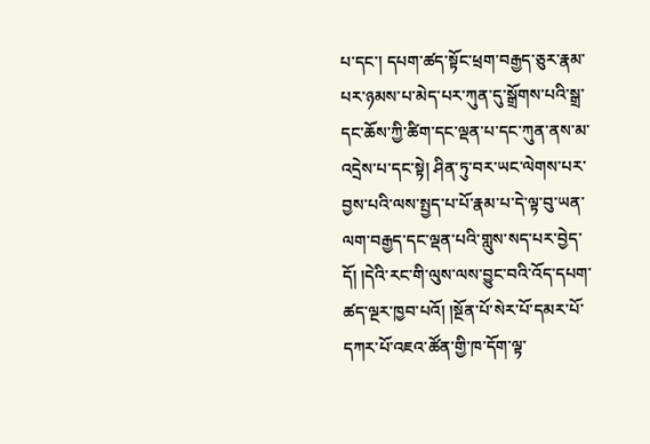པ་དང་། དཔག་ཚད་སྟོང་ཕྲག་བརྒྱད་ཅུར་རྣམ་པར་ཉམས་པ་མེད་པར་ཀུན་དུ་སྒྲོགས་པའི་སྒྲ་དང་ཆོས་ཀྱི་ཚིག་དང་ལྡན་པ་དང་ཀུན་ནས་མ་འདྲེས་པ་དང་སྟེ། ཤིན་ཏུ་བར་ཡང་ལེགས་པར་བྱས་པའི་ལས་སྤྱད་པ་པོ་རྣམ་པ་དེ་ལྟ་བུ་ཡན་ལག་བརྒྱད་དང་ལྡན་པའི་གླུས་སད་པར་བྱེད་དོ། །དེའི་རང་གི་ལུས་ལས་བྱུང་བའི་འོད་དཔག་ཚད་ལྔར་ཁྱབ་པའོ། །སྔོན་པོ་སེར་པོ་དམར་པོ་དཀར་པོ་འཇའ་ཚོན་གྱི་ཁ་དོག་ལྟ་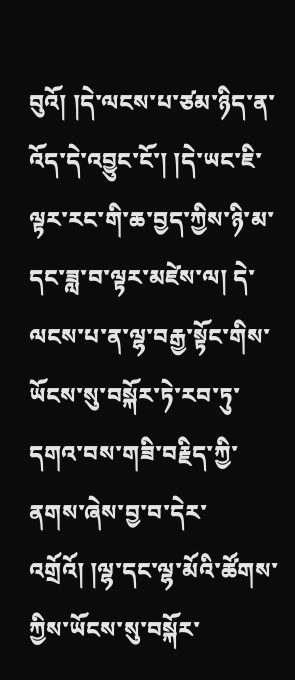བུའོ། །དེ་ལངས་པ་ཙམ་ཉིད་ན་འོད་དེ་འབྱུང་ངོ་། །དེ་ཡང་ཇི་ལྟར་རང་གི་ཆ་བྱད་ཀྱིས་ཉི་མ་དང་ཟླ་བ་ལྟར་མཛེས་ལ། དེ་ལངས་པ་ན་ལྷ་བརྒྱ་སྟོང་གིས་ཡོངས་སུ་བསྐོར་ཏེ་རབ་ཏུ་དགའ་བས་གཟི་བརྗིད་ཀྱི་ནགས་ཞེས་བྱ་བ་དེར་འགྲོའོ། །ལྷ་དང་ལྷ་མོའི་ཚོགས་ཀྱིས་ཡོངས་སུ་བསྐོར་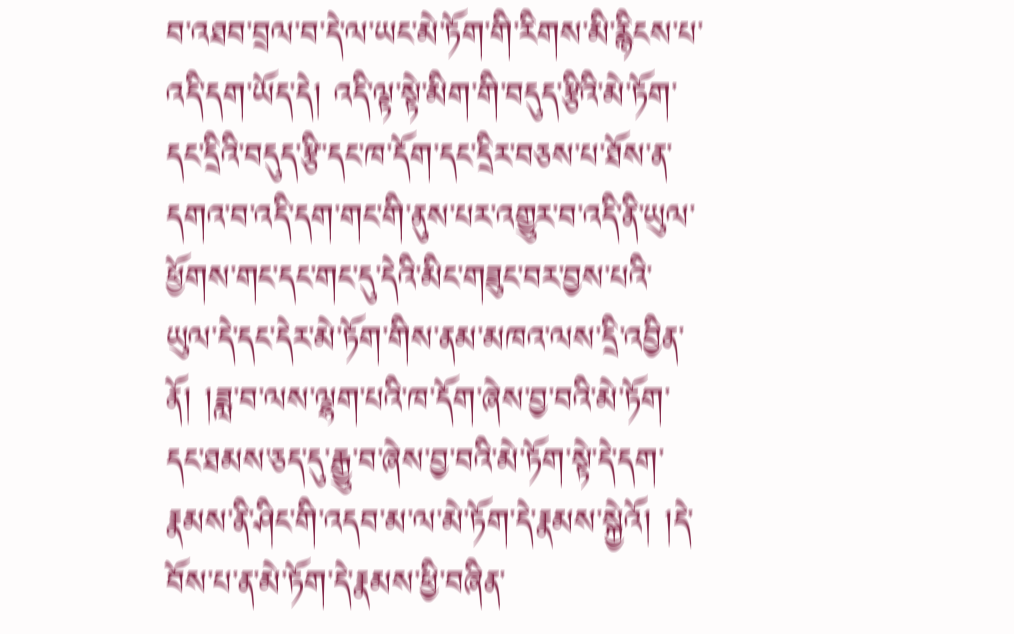བ་འཐབ་བྲལ་བ་དེ་ལ་ཡང་མེ་ཏོག་གི་རིགས་མི་རྙིངས་པ་འདི་དག་ཡོད་དེ། འདི་ལྟ་སྟེ་མིག་གི་བདུད་རྩིའི་མེ་ཏོག་དང་དྲིའི་བདུད་རྩི་དང་ཁ་དོག་དང་དྲིར་བཅས་པ་ཐོས་ན་དགའ་བ་འདི་དག་གང་གི་ནུས་པར་འགྱུར་བ་འདི་ནི་ཡུལ་ཕྱོགས་གང་དང་གང་དུ་དེའི་མིང་གཟུང་བར་བྱས་པའི་ཡུལ་དེ་དང་དེར་མེ་ཏོག་གིས་ནམ་མཁའ་ལས་དྲི་འབྱིན་ནོ། །ཟླ་བ་ལས་ལྷག་པའི་ཁ་དོག་ཞེས་བྱ་བའི་མེ་ཏོག་དང་ཐམས་ཅད་དུ་རྒྱུ་བ་ཞེས་བྱ་བའི་མེ་ཏོག་སྟེ་དེ་དག་རྣམས་ནི་ཤིང་གི་འདབ་མ་ལ་མེ་ཏོག་དེ་རྣམས་སྐྱེའོ། །དེ་བོས་པ་ན་མེ་ཏོག་དེ་རྣམས་ཕྱི་བཞིན་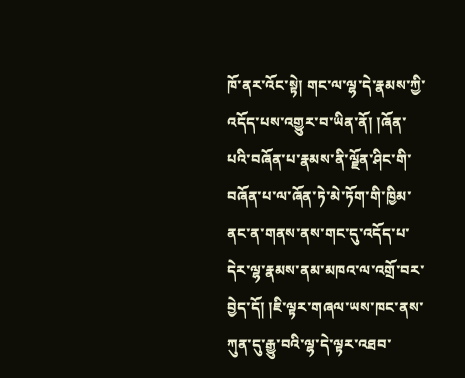ཁོ་ནར་འོང་སྟེ། གང་ལ་ལྷ་དེ་རྣམས་ཀྱི་འདོད་པས་འགྱུར་བ་ཡིན་ནོ། །ཞོན་པའི་བཞོན་པ་རྣམས་ནི་ལྗོན་ཤིང་གི་བཞོན་པ་ལ་ཞོན་ཏེ་མེ་ཏོག་གི་ཁྱིམ་ནང་ན་གནས་ནས་གང་དུ་འདོད་པ་དེར་ལྷ་རྣམས་ནམ་མཁའ་ལ་འགྲོ་བར་བྱེད་དོ། །ཇི་ལྟར་གཞལ་ཡས་ཁང་ནས་ཀུན་དུ་རྒྱུ་བའི་ལྷ་དེ་ལྟར་འཐབ་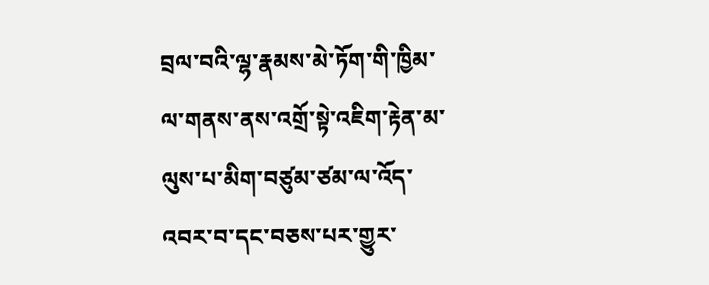བྲལ་བའི་ལྷ་རྣམས་མེ་ཏོག་གི་ཁྱིམ་ལ་གནས་ནས་འགྲོ་སྟེ་འཇིག་རྟེན་མ་ལུས་པ་མིག་བཙུམ་ཙམ་ལ་འོད་འབར་བ་དང་བཅས་པར་གྱུར་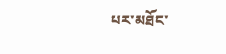པར་མཐོང་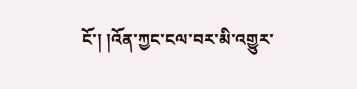ངོ་། །འོན་ཀྱང་ངལ་བར་མི་འགྱུར་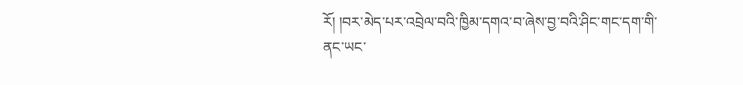རོ། །བར་མེད་པར་འབྲེལ་བའི་ཁྱིམ་དགའ་བ་ཞེས་བྱ་བའི་ཤིང་གང་དག་གི་ནང་ཡང་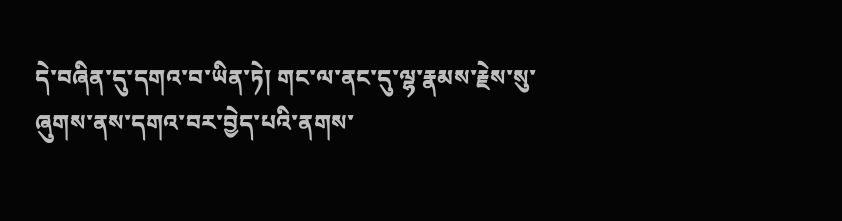དེ་བཞིན་དུ་དགའ་བ་ཡིན་ཏེ། གང་ལ་ནང་དུ་ལྷ་རྣམས་རྗེས་སུ་ཞུགས་ནས་དགའ་བར་བྱེད་པའི་ནགས་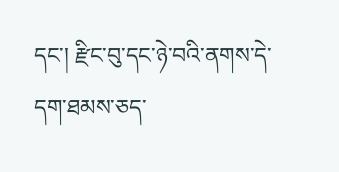དང་། རྫིང་བུ་དང་ཉེ་བའི་ནགས་དེ་དག་ཐམས་ཅད་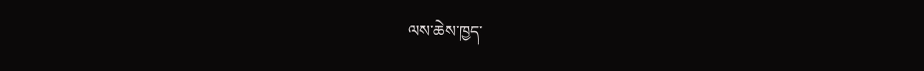ལས་ཆེས་ཁྱད་